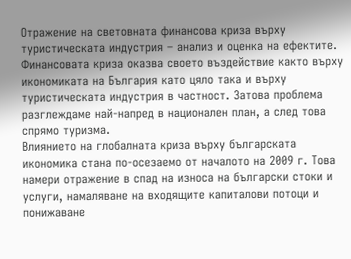Отражение на световната финансова криза върху туристическата индустрия – анализ и оценка на ефектите.
Финансовата криза оказва своето въздействие както върху икономиката на България като цяло така и върху туристическата индустрия в частност. Затова проблема разглеждаме най-напред в национален план, а след това спрямо туризма.
Влиянието на глобалната криза върху българската икономика стана по-осезаемо от началото на 2009 г. Това намери отражение в спад на износа на български стоки и услуги, намаляване на входящите капиталови потоци и понижаване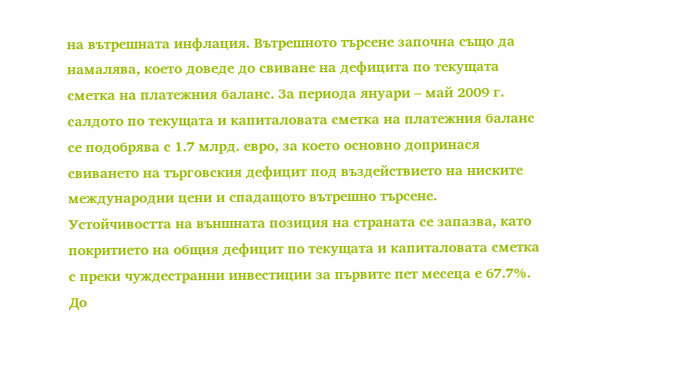на вътрешната инфлация. Вътрешното търсене започна също да намалява, което доведе до свиване на дефицита по текущата сметка на платежния баланс. За периода януари – май 2009 г. салдото по текущата и капиталовата сметка на платежния баланс се подобрява с 1.7 млрд. евро, за което основно допринася свиването на търговския дефицит под въздействието на ниските международни цени и спадащото вътрешно търсене. Устойчивостта на външната позиция на страната се запазва, като покритието на общия дефицит по текущата и капиталовата сметка с преки чуждестранни инвестиции за първите пет месеца е 67.7%. До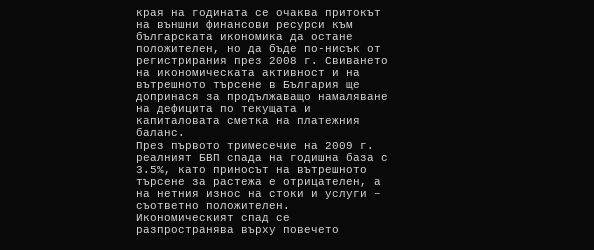края на годината се очаква притокът на външни финансови ресурси към българската икономика да остане положителен, но да бъде по-нисък от регистрирания през 2008 г. Свиването на икономическата активност и на вътрешното търсене в България ще допринася за продължаващо намаляване на дефицита по текущата и капиталовата сметка на платежния баланс.
През първото тримесечие на 2009 г. реалният БВП спада на годишна база с 3.5%, като приносът на вътрешното търсене за растежа е отрицателен, а на нетния износ на стоки и услуги – съответно положителен. Икономическият спад се разпространява върху повечето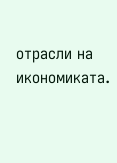отрасли на икономиката.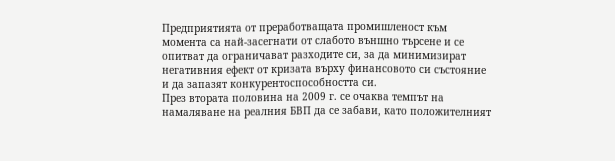Предприятията от преработващата промишленост към момента са най-засегнати от слабото външно търсене и се опитват да ограничават разходите си, за да минимизират негативния ефект от кризата върху финансовото си състояние и да запазят конкурентоспособността си.
През втората половина на 2009 г. се очаква темпът на намаляване на реалния БВП да се забави, като положителният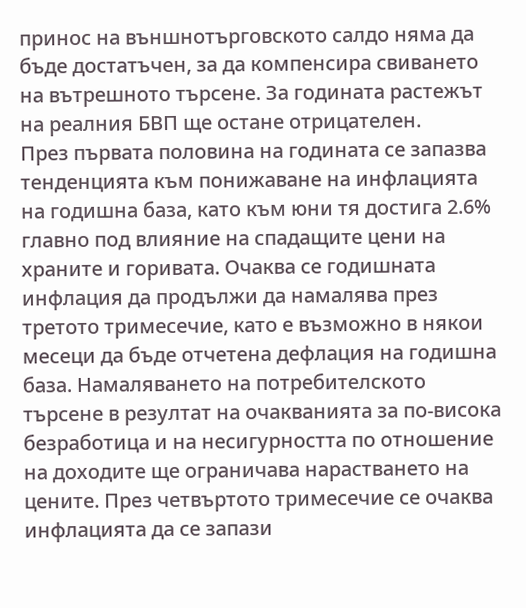принос на външнотърговското салдо няма да бъде достатъчен, за да компенсира свиването на вътрешното търсене. За годината растежът на реалния БВП ще остане отрицателен.
През първата половина на годината се запазва тенденцията към понижаване на инфлацията на годишна база, като към юни тя достига 2.6% главно под влияние на спадащите цени на храните и горивата. Очаква се годишната инфлация да продължи да намалява през третото тримесечие, като е възможно в някои месеци да бъде отчетена дефлация на годишна база. Намаляването на потребителското търсене в резултат на очакванията за по-висока безработица и на несигурността по отношение на доходите ще ограничава нарастването на цените. През четвъртото тримесечие се очаква инфлацията да се запази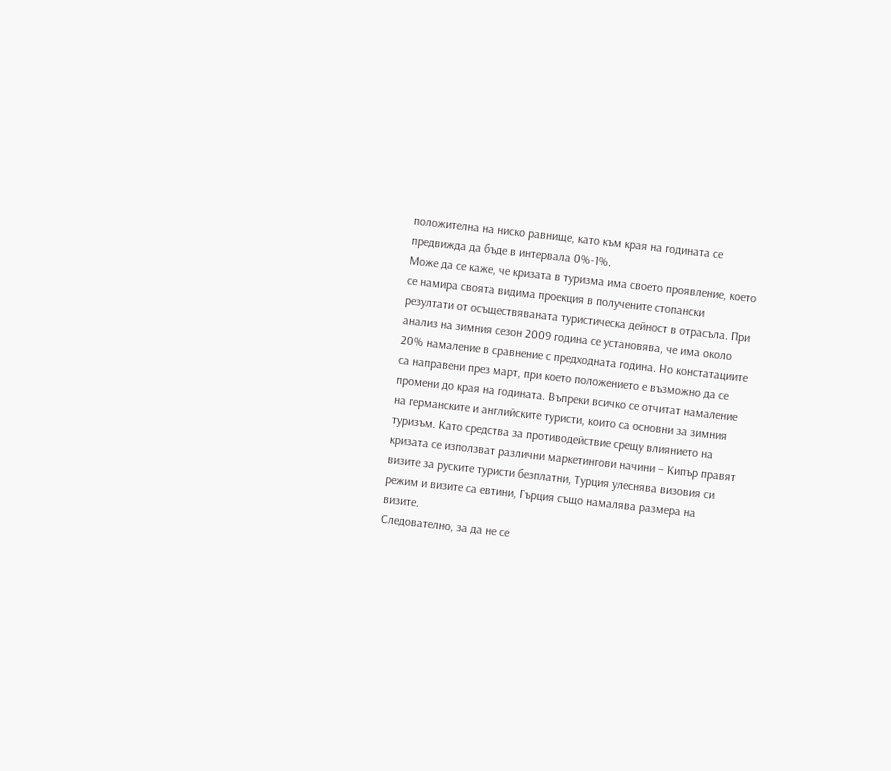положителна на ниско равнище, като към края на годината се предвижда да бъде в интервала 0%-1%.
Може да се каже, че кризата в туризма има своето проявление, което се намира своята видима проекция в получените стопански резултати от осъществяваната туристическа дейност в отрасъла. При анализ на зимния сезон 2009 година се установява, че има около 20% намаление в сравнение с предходната година. Но констатациите са направени през март, при което положението е възможно да се промени до края на годината. Въпреки всичко се отчитат намаление на германските и английските туристи, които са основни за зимния туризъм. Като средства за противодействие срещу влиянието на кризата се използват различни маркетингови начини – Кипър правят визите за руските туристи безплатни, Турция улеснява визовия си режим и визите са евтини, Гърция също намалява размера на визите.
Следователно, за да не се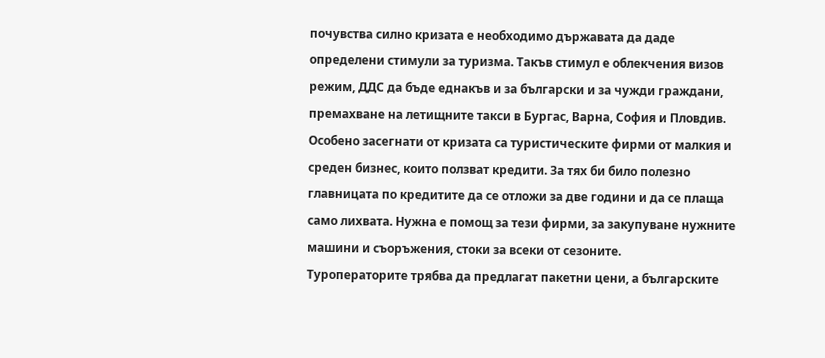почувства силно кризата е необходимо държавата да даде определени стимули за туризма. Такъв стимул е облекчения визов режим, ДДС да бъде еднакъв и за български и за чужди граждани, премахване на летищните такси в Бургас, Варна, София и Пловдив.
Особено засегнати от кризата са туристическите фирми от малкия и среден бизнес, които ползват кредити. За тях би било полезно главницата по кредитите да се отложи за две години и да се плаща само лихвата. Нужна е помощ за тези фирми, за закупуване нужните машини и съоръжения, стоки за всеки от сезоните.
Туроператорите трябва да предлагат пакетни цени, а българските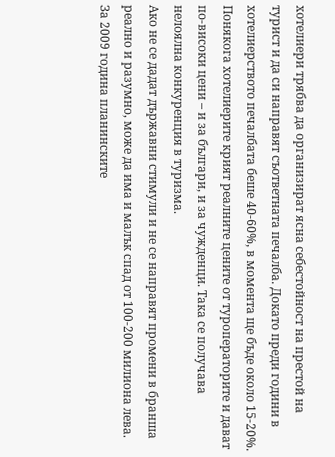хотелиери трябва да организират ясна себестойност на престой на турист и да си направят съответната печалба. Докато преди години в хотелиерството печалбата беше 40-60%, в момента ще бъде около 15-20%. Понякога хотелиерите крият реалните цените от туроператорите и дават по-високи цени – и за българи, и за чужденци. Така се получава нелоялна конкуренция в туризма.
Ако не се дадат държавни стимули и не се направят промени в бранша реално и разумно, може да има и малък спад от 100-200 милиона лева.
За 2009 година планинските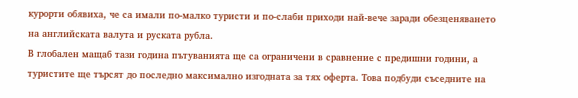курорти обявиха, че са имали по-малко туристи и по-слаби приходи най-вече заради обезценяването на английската валута и руската рубла.
В глобален мащаб тази година пътуванията ще са ограничени в сравнение с предишни години, а туристите ще търсят до последно максимално изгодната за тях оферта. Това подбуди съседните на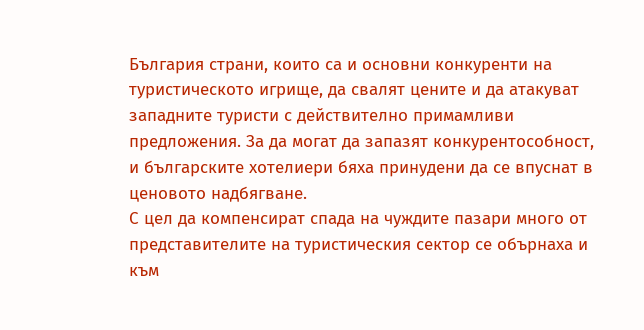България страни, които са и основни конкуренти на туристическото игрище, да свалят цените и да атакуват западните туристи с действително примамливи предложения. За да могат да запазят конкурентособност, и българските хотелиери бяха принудени да се впуснат в ценовото надбягване.
С цел да компенсират спада на чуждите пазари много от представителите на туристическия сектор се обърнаха и към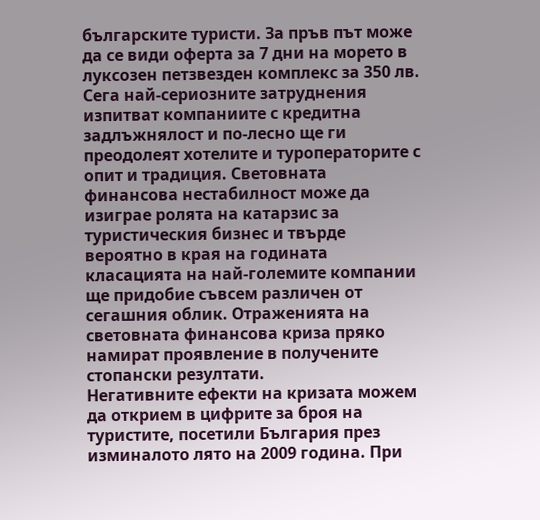българските туристи. За пръв път може да се види оферта за 7 дни на морето в луксозен петзвезден комплекс за 350 лв.
Сега най-сериозните затруднения изпитват компаниите с кредитна задлъжнялост и по-лесно ще ги преодолеят хотелите и туроператорите с опит и традиция. Световната финансова нестабилност може да изиграе ролята на катарзис за туристическия бизнес и твърде вероятно в края на годината класацията на най-големите компании ще придобие съвсем различен от сегашния облик. Отраженията на световната финансова криза пряко намират проявление в получените стопански резултати.
Негативните ефекти на кризата можем да открием в цифрите за броя на туристите, посетили България през изминалото лято на 2009 година. При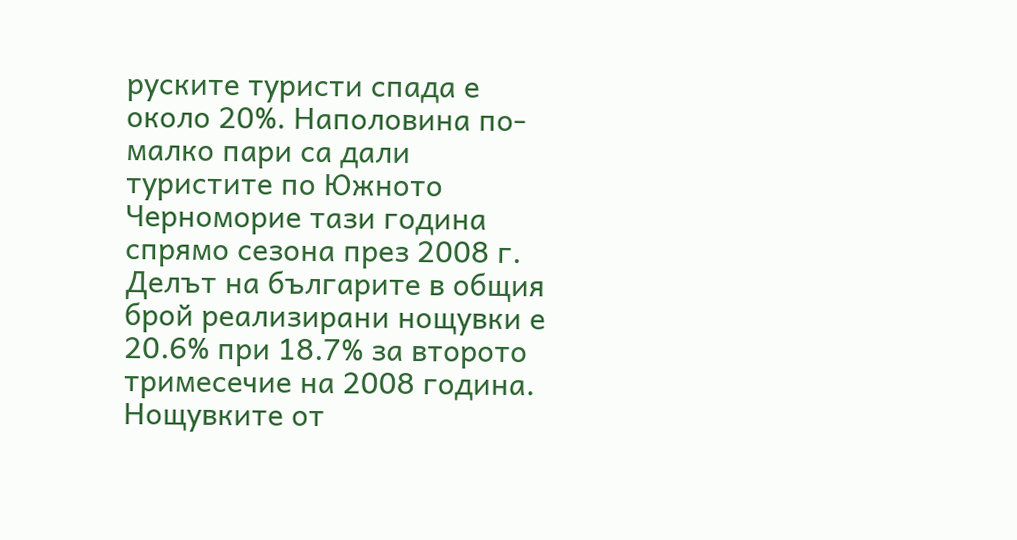руските туристи спада е около 20%. Наполовина по-малко пари са дали туристите по Южното Черноморие тази година спрямо сезона през 2008 г.
Делът на българите в общия брой реализирани нощувки е 20.6% при 18.7% за второто тримесечие на 2008 година. Нощувките от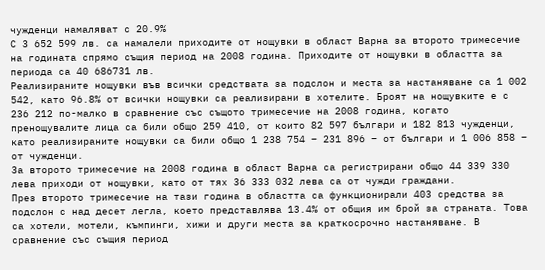чужденци намаляват с 20.9%
С 3 652 599 лв. са намалели приходите от нощувки в област Варна за второто тримесечие на годината спрямо същия период на 2008 година. Приходите от нощувки в областта за периода са 40 686731 лв.
Реализираните нощувки във всички средствата за подслон и места за настаняване са 1 002 542, като 96.8% от всички нощувки са реализирани в хотелите. Броят на нощувките е с 236 212 по-малко в сравнение със същото тримесечие на 2008 година, когато пренощувалите лица са били общо 259 410, от които 82 597 българи и 182 813 чужденци, като реализираните нощувки са били общо 1 238 754 – 231 896 – от българи и 1 006 858 – от чужденци.
За второто тримесечие на 2008 година в област Варна са регистрирани общо 44 339 330 лева приходи от нощувки, като от тях 36 333 032 лева са от чужди граждани.
През второто тримесечие на тази година в областта са функционирали 403 средства за подслон с над десет легла, което представлява 13.4% от общия им брой за страната. Това са хотели, мотели, къмпинги, хижи и други места за краткосрочно настаняване. В сравнение със същия период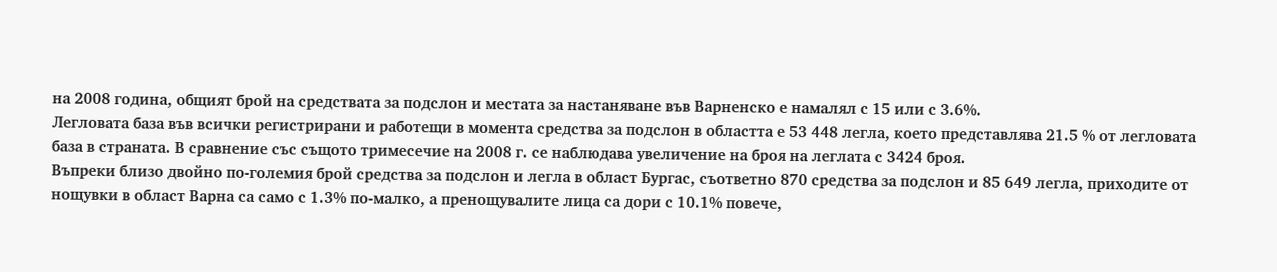на 2008 година, общият брой на средствата за подслон и местата за настаняване във Варненско е намалял с 15 или с 3.6%.
Легловата база във всички регистрирани и работещи в момента средства за подслон в областта е 53 448 легла, което представлява 21.5 % от легловата база в страната. В сравнение със същото тримесечие на 2008 г. се наблюдава увеличение на броя на леглата с 3424 броя.
Въпреки близо двойно по-големия брой средства за подслон и легла в област Бургас, съответно 870 средства за подслон и 85 649 легла, приходите от нощувки в област Варна са само с 1.3% по-малко, а пренощувалите лица са дори с 10.1% повече,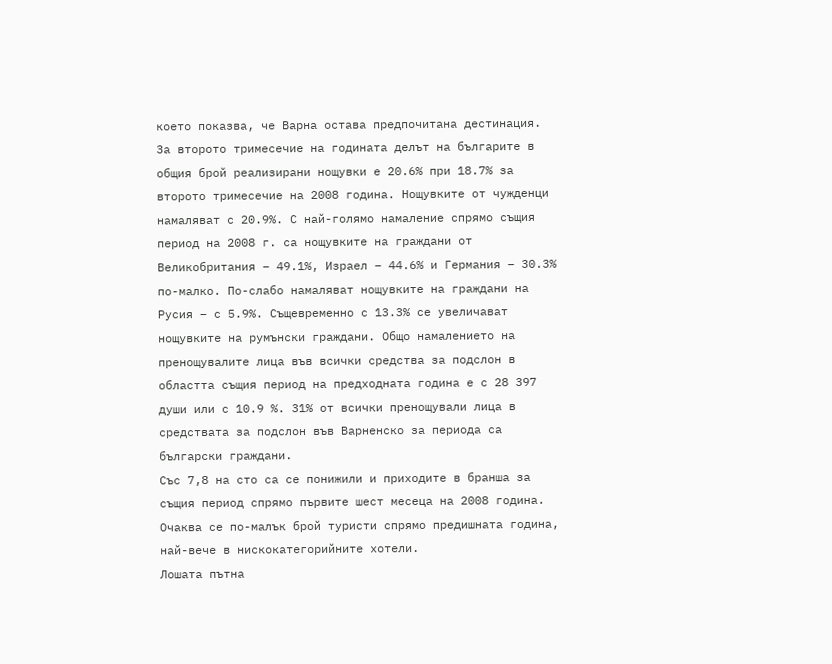което показва, че Варна остава предпочитана дестинация.
За второто тримесечие на годината делът на българите в общия брой реализирани нощувки е 20.6% при 18.7% за второто тримесечие на 2008 година. Нощувките от чужденци намаляват с 20.9%. С най-голямо намаление спрямо същия период на 2008 г. са нощувките на граждани от Великобритания – 49.1%, Израел – 44.6% и Германия – 30.3% по-малко. По-слабо намаляват нощувките на граждани на Русия – с 5.9%. Същевременно с 13.3% се увеличават нощувките на румънски граждани. Общо намалението на пренощувалите лица във всички средства за подслон в областта същия период на предходната година е с 28 397 души или с 10.9 %. 31% от всички пренощували лица в средствата за подслон във Варненско за периода са български граждани.
Със 7,8 на сто са се понижили и приходите в бранша за същия период спрямо първите шест месеца на 2008 година. Очаква се по-малък брой туристи спрямо предишната година, най-вече в нискокатегорийните хотели.
Лошата пътна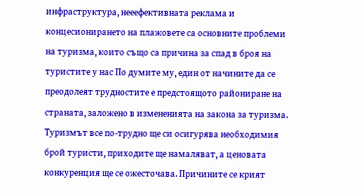инфраструктура, нееефективната реклама и концесионирането на плажовете са основните проблеми на туризма, които също са причина за спад в броя на туристите у нас По думите му, един от начините да се преодолеят трудностите е предстоящото райониране на страната, заложено в измененията на закона за туризма.
Туризмът все по-трудно ще си осигурява необходимия брой туристи, приходите ще намаляват, а ценовата конкуренция ще се ожесточава. Причините се крият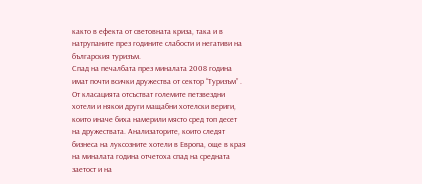както в ефекта от световната криза, така и в натрупаните през годините слабости и негативи на българския туризъм.
Спад на печалбата през миналата 2008 година имат почти всички дружества от сектор “Туризъм” . От класацията отсъстват големите петзвездни хотели и някои други мащабни хотелски вериги, които иначе биха намерили място сред топ десет на дружествата. Анализаторите, които следят бизнеса на луксозните хотели в Европа, още в края на миналата година отчетоха спад на средната заетост и на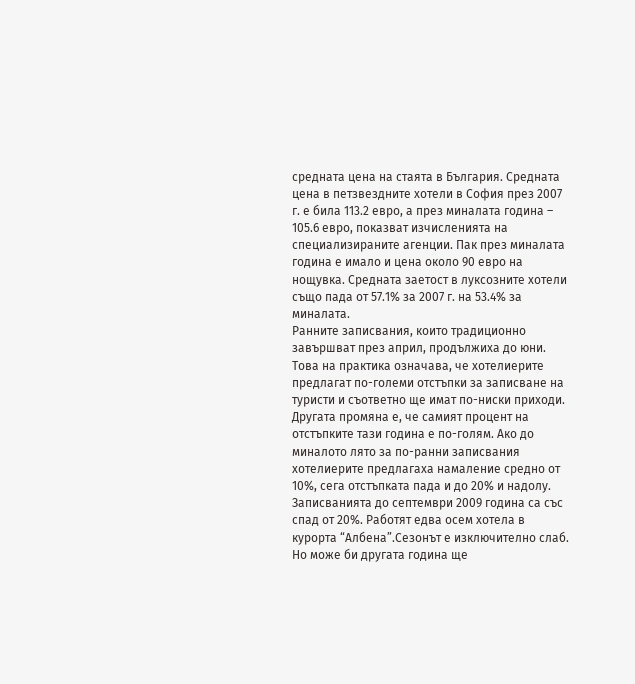средната цена на стаята в България. Средната цена в петзвездните хотели в София през 2007 г. е била 113.2 евро, а през миналата година – 105.6 евро, показват изчисленията на специализираните агенции. Пак през миналата година е имало и цена около 90 евро на нощувка. Средната заетост в луксозните хотели също пада от 57.1% за 2007 г. на 53.4% за миналата.
Ранните записвания, които традиционно завършват през април, продължиха до юни. Това на практика означава, че хотелиерите предлагат по-големи отстъпки за записване на туристи и съответно ще имат по-ниски приходи.
Другата промяна е, че самият процент на отстъпките тази година е по-голям. Ако до миналото лято за по-ранни записвания хотелиерите предлагаха намаление средно от 10%, сега отстъпката пада и до 20% и надолу.
Записванията до септември 2009 година са със спад от 20%. Работят едва осем хотела в курорта “Албена”.Сезонът е изключително слаб. Но може би другата година ще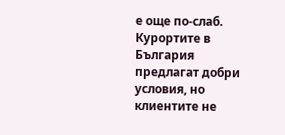е още по-слаб. Курортите в България предлагат добри условия, но клиентите не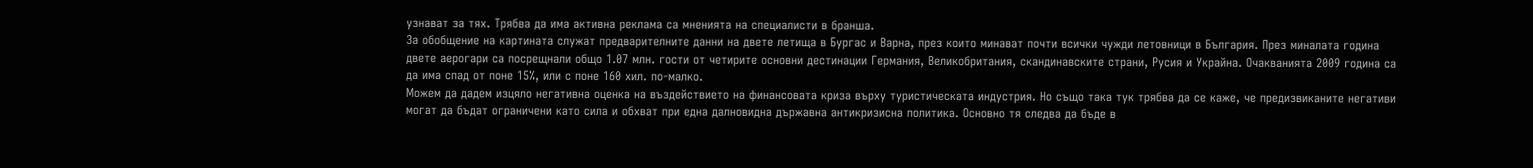узнават за тях. Трябва да има активна реклама са мненията на специалисти в бранша.
За обобщение на картината служат предварителните данни на двете летища в Бургас и Варна, през които минават почти всички чужди летовници в България. През миналата година двете аерогари са посрещнали общо 1.07 млн. гости от четирите основни дестинации Германия, Великобритания, скандинавските страни, Русия и Украйна. Очакванията 2009 година са да има спад от поне 15%, или с поне 160 хил. по-малко.
Можем да дадем изцяло негативна оценка на въздействието на финансовата криза върху туристическата индустрия. Но също така тук трябва да се каже, че предизвиканите негативи могат да бъдат ограничени като сила и обхват при една далновидна държавна антикризисна политика. Основно тя следва да бъде в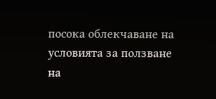посока облекчаване на условията за ползване на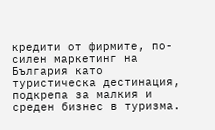кредити от фирмите, по-силен маркетинг на България като туристическа дестинация, подкрепа за малкия и среден бизнес в туризма.